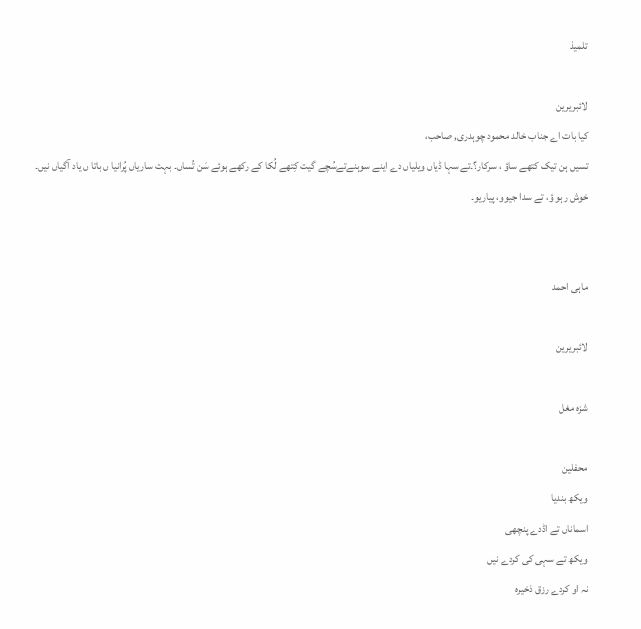تلمیذ

لائبریرین
کیا بات اے جناب خالد محمود چوہدری, صاحب،
تسیں ہن تیک کتھے ساؤ ، سرکار؟۔تے سہا ڈیاں ویلیاں دے اینے سوہنےتےسُچے گیت کِتھے لُکا کے رکھے ہوئے سَن تُساں۔ بہت ساریاں پُرانیا ں باتا ں یاد آگیاں نیں۔
خوش رہو ؤ، تے سدا جیوو، پیاریو۔


ماہی احمد

لائبریرین

شزہ مغل

محفلین
ویکھ بندیا
اسماناں تے اڈدے پنچھی
ویکھ تے سہی کی کردے نیں
نہ او کردے رزق ذخیرہ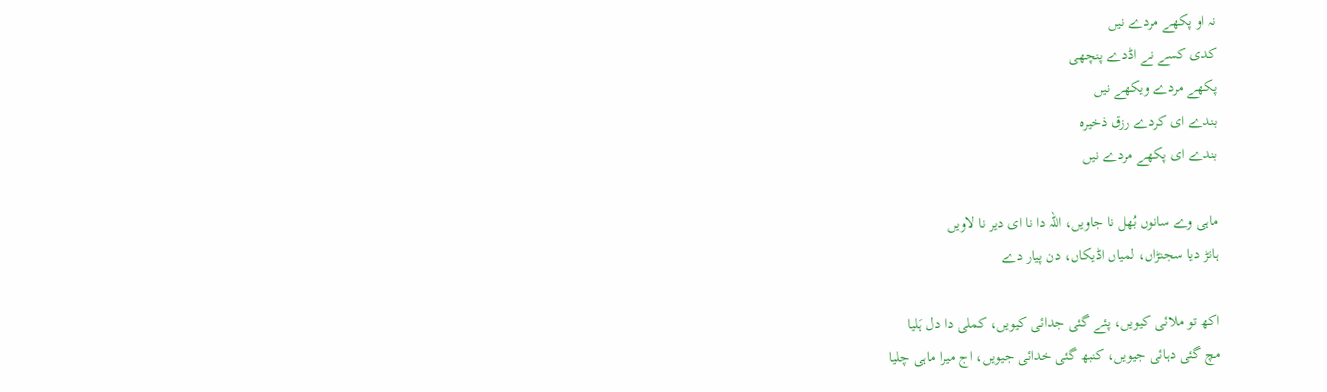نہ او پکھے مردے نیں
کدی کسے نے اڈدے پنچھی
پکھے مردے ویکھے نیں
بندے ای کردے رزق ذخیرہ
بندے ای پکھے مردے نیں

ماہی وے سانوں بُھل نا جاویں، اللہ دا نا ای دیر نا لاویں
ہانڑ دیا سجنڑاں، لمیاں اڈیکاں، دن پیار دے

اکھ تو ملائی کیویں، پئے گئی جدائی کیویں، کملی دا دل ہَلیا
مچ گئی دہائی جیویں، کنبھ گئی خدائی جیویں، اج میرا ماہی چلیا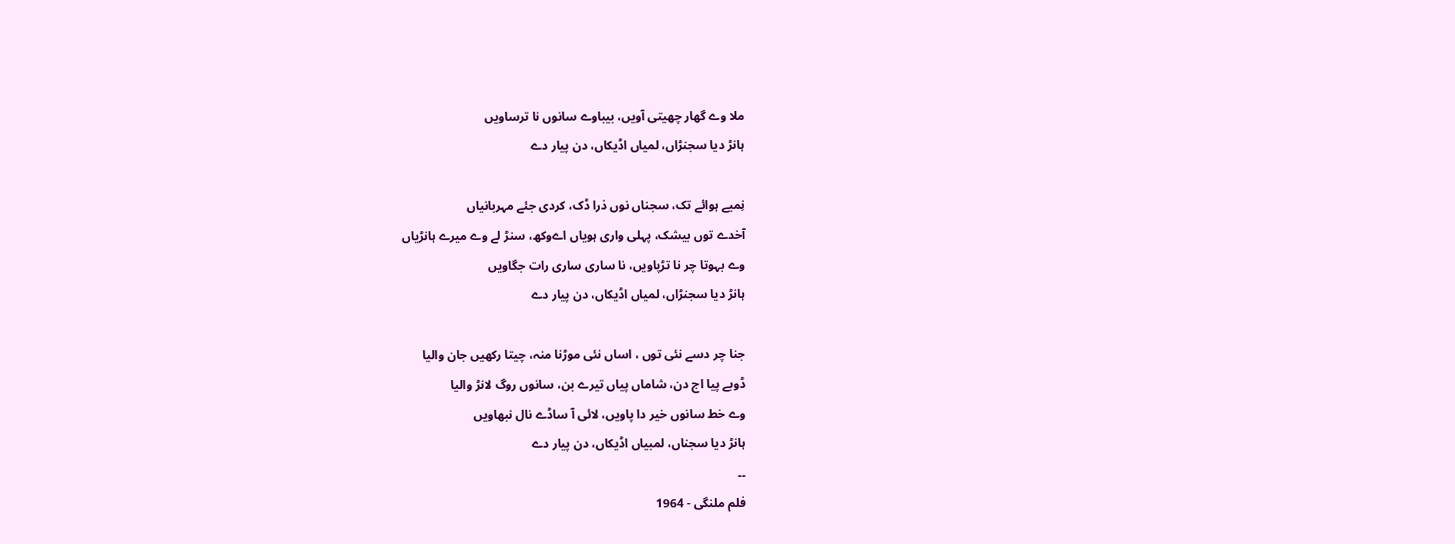ملا وے گھار چھیتی آویں، بیباوے سانوں نا ترساویں
ہانڑ دیا سجنڑاں، لمیاں اڈیکاں، دن پیار دے

نِمیے ہوائے تک، سجناں نوں ذرا ڈک، کردی جئے مہربانیاں
آخدے توں بیشک، پہلی واری ہویاں اےوکھ، سنڑ لے وے میرے ہانڑیاں
وے بہوتا چر نا تڑپاویں، نا ساری ساری رات جگاویں
ہانڑ دیا سجنڑاں، لمیاں اڈیکاں، دن پیار دے

جنا چر دسے نئی توں ، اساں نئی موڑنا منہ، چیتا رکھیں جان والیا
ڈوبے پیا اج دن، شاماں پیاں تیرے بن، سانوں روگ لانڑ والیا
وے خط سانوں خیر دا پاویں، لائی آ ساڈے نال نبھاویں
ہانڑ دیا سجناں، لمبیاں اڈیکاں، دن پیار دے
۔۔
فلم ملنگی - 1964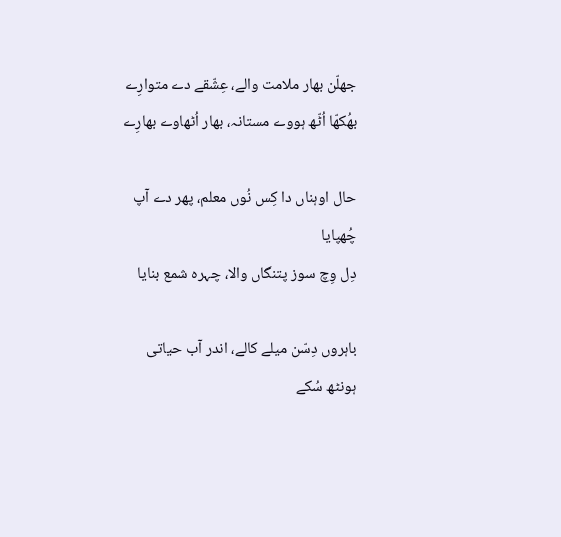جھلّن بھار ملامت والے، عِشّقے دے متوارِے
بھُکھّا اُٹّھ ہووے مستانہ، بھار اُٹھاوے بھارِے

حال اوہناں دا کِس نُوں معلم، پھر دے آپ چُھپایا
دِل وِچ سوز پتنگاں والا، چہرہ شمع بنایا

باہروں دِسّن میلے کالے، اندر آب حیاتی
ہونٹھ سُکے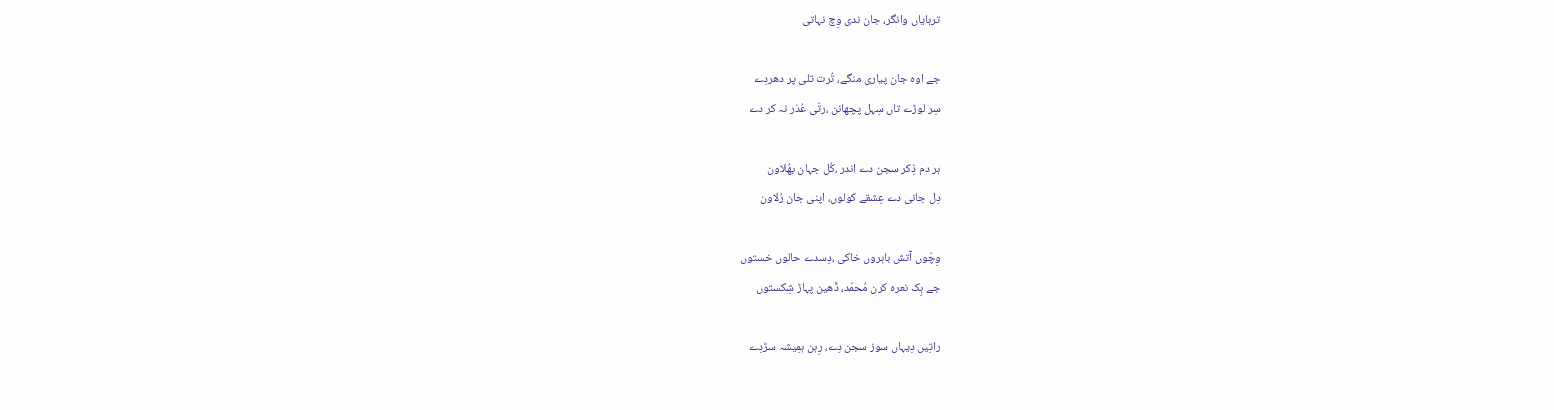ترہایاں وانگر، جان ندی وِچ نہاتی

جے اوہ جان پیاری منگے، تُرت تلی پر دھردِے
سِر لوڑے تاں سِہل پچھانن ،رتّی عُذر نہ کر دے

ہر دم ذِکر سجن دے اندر ،کُل جہان بھُلاون
دِل جانی دے عِشقے کولوں، اپنی جان رُلاون

وِچّوں آتش باہروں خاکی ،دِسدے حالوں خستوں
جے ہِک نعرہ کرن مُحمّد، ڈَھین پہاڑ شِکستوں

راتِیں دِیہاں سوز سجن دِے، رِہن ہمِیشہ سڑدِے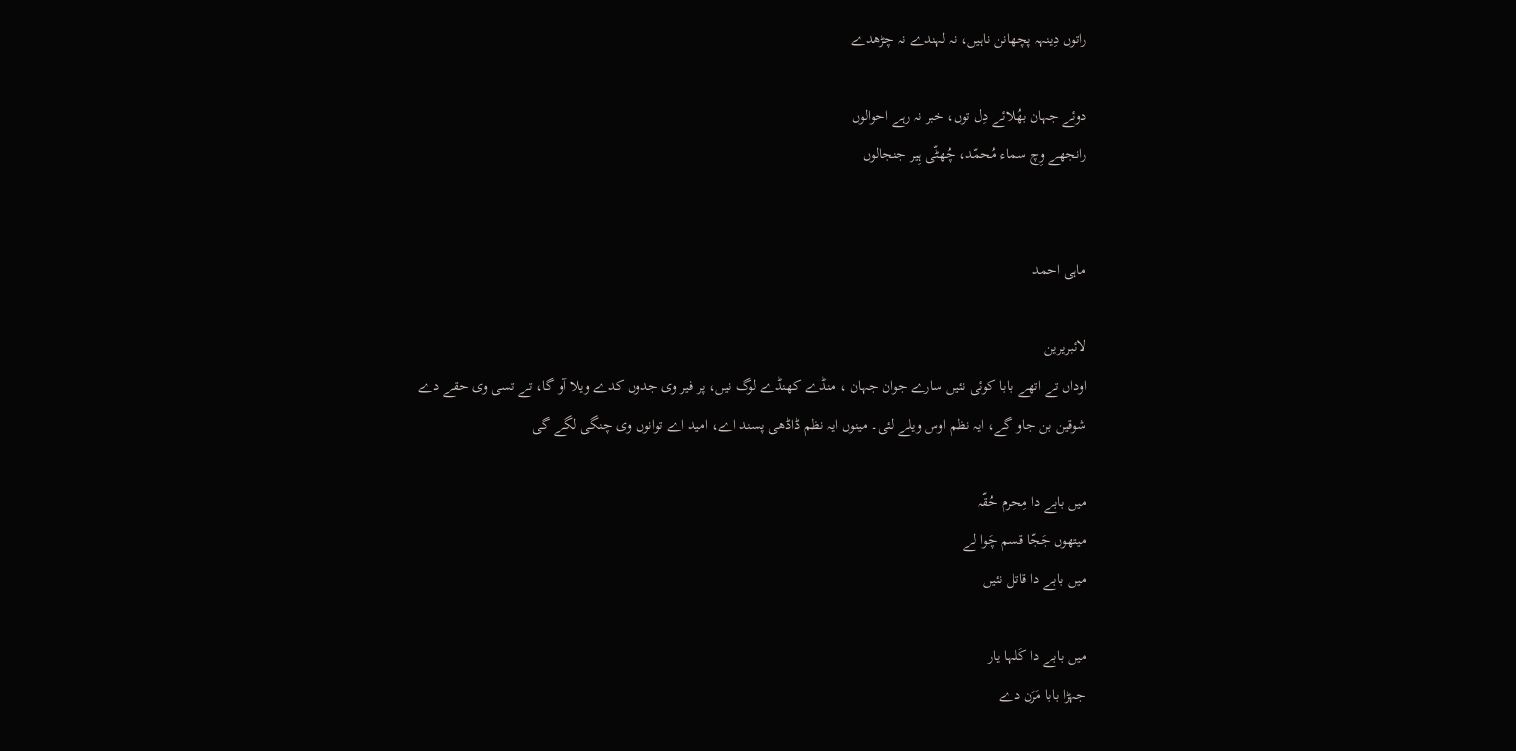راتوں دِینہہ پچھانن ناہیں، نہ لہندے نہ چڑھدے

دوئے جہان بھُلائے دِل توں، خبر نہ رہے احوالوں
رانجھے وِچ سماء مُحمّد، چُھٹّی ہِیر جنجالوں


ماہی احمد

لائبریرین
اوداں تے اتھے بابا کوئی نئیں سارے جوان جہان ، منڈے کھنڈے لوگ نیں، پر فیر وی جدوں کدے ویلا آو گا، تے تسی وی حقے دے شوقین بن جاو گے، ایہ نظم اوس ویلے لئی۔ مینوں ایہ نظم ڈاڈھی پسند اے، امید اے توانوں وی چنگی لگے گی

میں بابے دا مِحرم حُقّہ
میتھوں جَجّا قسم چَوا لے
میں بابے دا قاتل نئیں

میں بابے دا کَلہا یار
جہڑا بابا مَرَن دے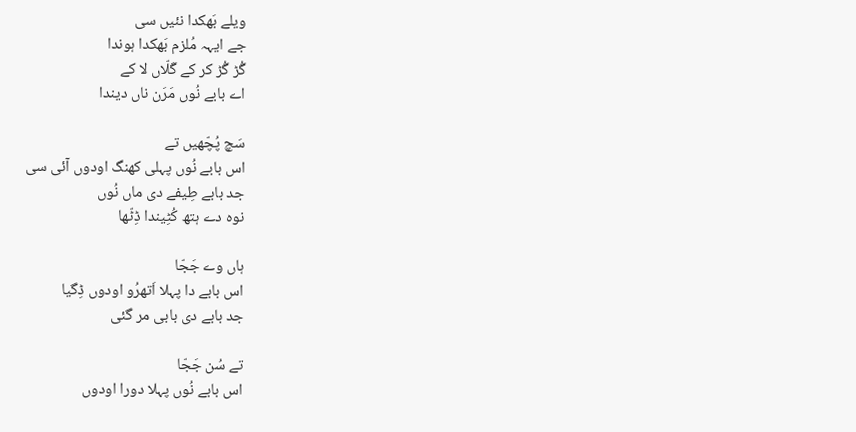ویلے بَھکدا نئیں سی
جے ایہہ مُلزم بَھکدا ہوندا
گُڑ گُڑ کر کے گَلّاں لا کے
اے بابے نُوں مَرَن ناں دیندا

سَچ پُچّھیں تے
اس بابے نُوں پہلی کھنگ اودوں آئی سی
جد بابے طِیفے دی ماں نُوں
نوہ دے ہتھ کُٹِیندا ڈِٹّھا

ہاں وے جَجّا
اس بابے دا پہلا اَتھرُو اودوں ڈِگیا
جد بابے دی بابی مر گئی

تے سُن جَجّا
اس بابے نُوں پہلا دورا اودوں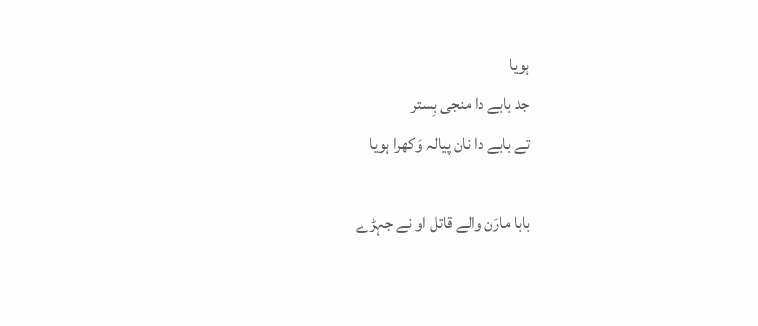ہویا
جد بابے دا منجی بِستر
تے بابے دا نان پیالہ وَکھرا ہویا

بابا مارَن والے قاتل او نے جہڑے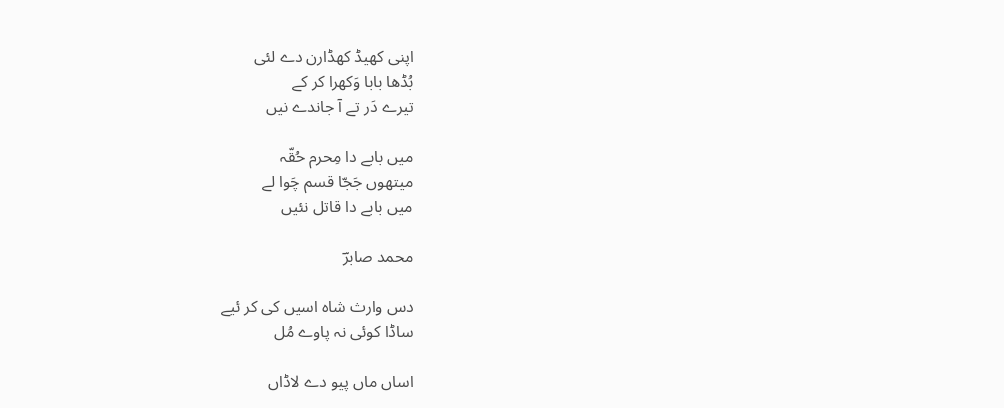اپنی کھیڈ کھڈارن دے لئی
بُڈھا بابا وَکھرا کر کے
تیرے دَر تے آ جاندے نیں

میں بابے دا مِحرم حُقّہ
میتھوں جَجّا قسم چَوا لے
میں بابے دا قاتل نئیں

محمد صابرؔ

دس وارث شاہ اسیں کی کر ئیے
ساڈا کوئی نہ پاوے مُل

اساں ماں پیو دے لاڈاں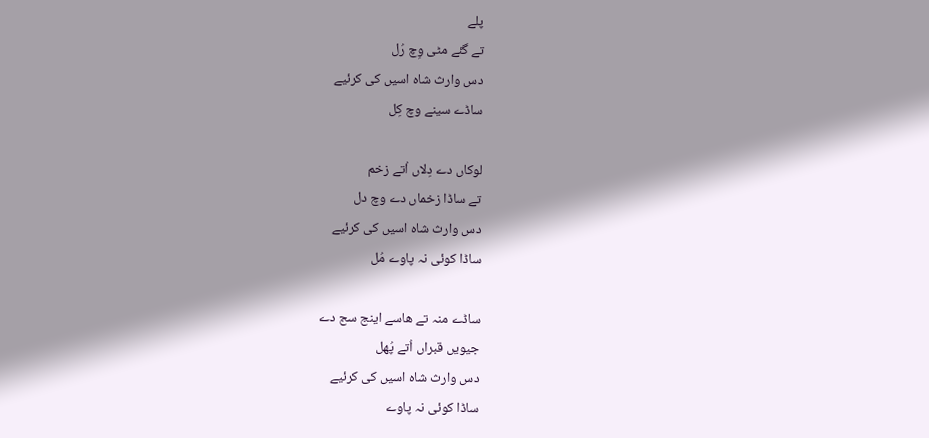پلے
تے گئے مٹی وِچ رُل
دس وارث شاہ اسیں کی کرئیے
ساڈے سینے وچ کِل

لوکاں دے دِلاں اُتے زخم
تے ساڈا زخماں دے وچ دل
دس وارث شاہ اسیں کی کرئیے
ساڈا کوئی نہ پاوے مُل

ساڈے منہ تے ھاسے اینج سج دے
جیویں قبراں اُتے پُھل
دس وارث شاہ اسیں کی کرئیے
ساڈا کوئی نہ پاوے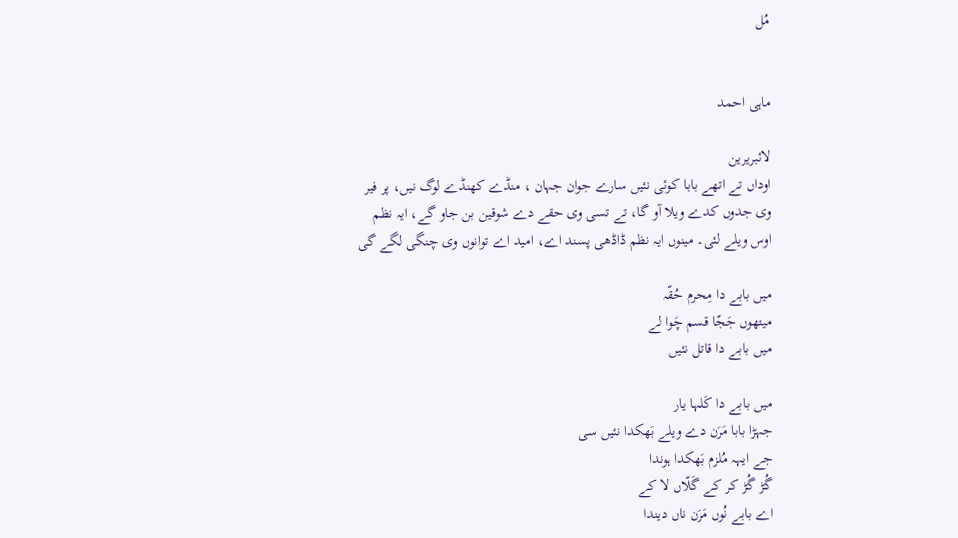مُل


ماہی احمد

لائبریرین
اوداں تے اتھے بابا کوئی نئیں سارے جوان جہان ، منڈے کھنڈے لوگ نیں، پر فیر وی جدوں کدے ویلا آو گا، تے تسی وی حقے دے شوقین بن جاو گے، ایہ نظم اوس ویلے لئی۔ مینوں ایہ نظم ڈاڈھی پسند اے، امید اے توانوں وی چنگی لگے گی

میں بابے دا مِحرم حُقّہ
میتھوں جَجّا قسم چَوا لے
میں بابے دا قاتل نئیں

میں بابے دا کَلہا یار
جہڑا بابا مَرَن دے ویلے بَھکدا نئیں سی
جے ایہہ مُلزم بَھکدا ہوندا
گُڑ گُڑ کر کے گَلّاں لا کے
اے بابے نُوں مَرَن ناں دیندا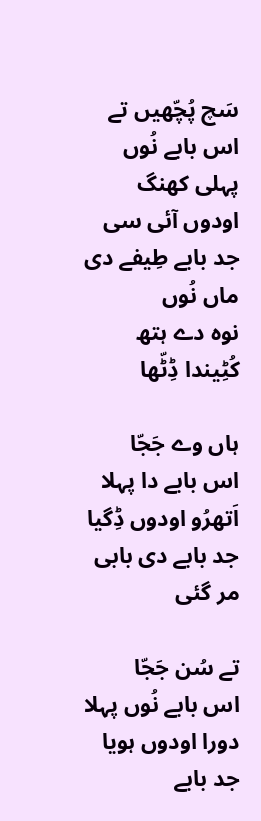سَچ پُچّھیں تے
اس بابے نُوں پہلی کھنگ اودوں آئی سی
جد بابے طِیفے دی ماں نُوں
نوہ دے ہتھ کُٹِیندا ڈِٹّھا

ہاں وے جَجّا
اس بابے دا پہلا اَتھرُو اودوں ڈِگیا
جد بابے دی بابی مر گئی

تے سُن جَجّا
اس بابے نُوں پہلا دورا اودوں ہویا
جد بابے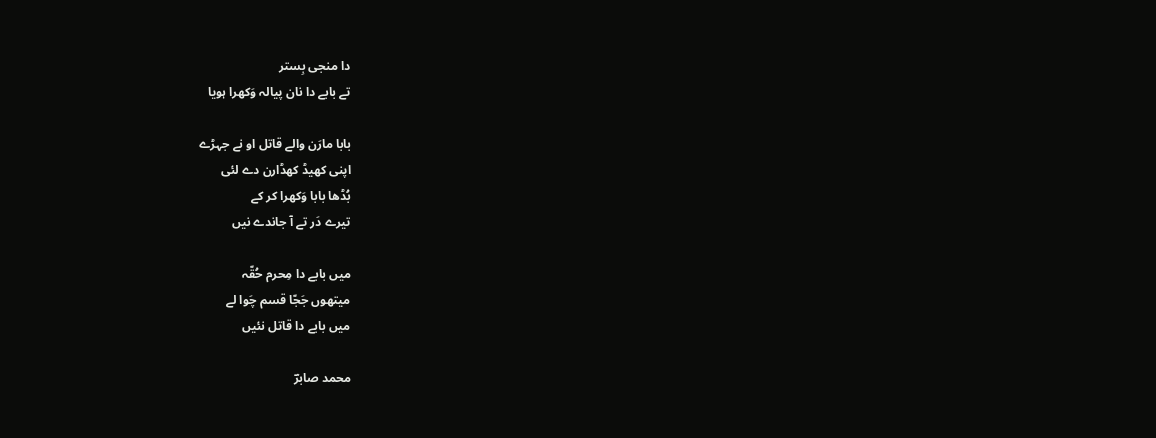دا منجی بِستر
تے بابے دا نان پیالہ وَکھرا ہویا

بابا مارَن والے قاتل او نے جہڑے
اپنی کھیڈ کھڈارن دے لئی
بُڈھا بابا وَکھرا کر کے
تیرے دَر تے آ جاندے نیں

میں بابے دا مِحرم حُقّہ
میتھوں جَجّا قسم چَوا لے
میں بابے دا قاتل نئیں

محمد صابرؔ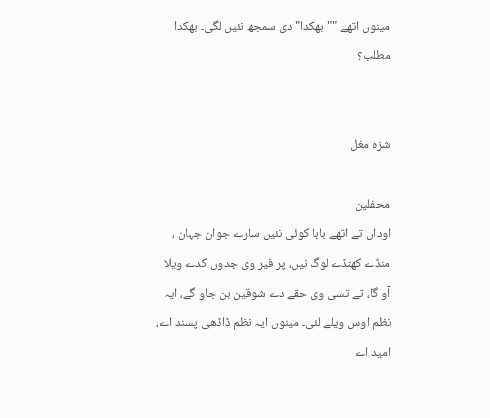مینوں اتھے ""بھکدا" دی سمجھ نئیں لگی۔ بھکدا مطلب؟


شزہ مغل

محفلین
اوداں تے اتھے بابا کوئی نئیں سارے جوان جہان ، منڈے کھنڈے لوگ نیں، پر فیر وی جدوں کدے ویلا آو گا، تے تسی وی حقے دے شوقین بن جاو گے، ایہ نظم اوس ویلے لئی۔ مینوں ایہ نظم ڈاڈھی پسند اے، امید اے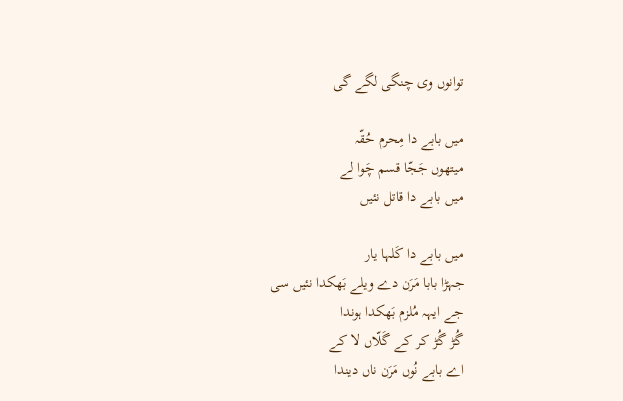توانوں وی چنگی لگے گی

میں بابے دا مِحرم حُقّہ
میتھوں جَجّا قسم چَوا لے
میں بابے دا قاتل نئیں

میں بابے دا کَلہا یار
جہڑا بابا مَرَن دے ویلے بَھکدا نئیں سی
جے ایہہ مُلزم بَھکدا ہوندا
گُڑ گُڑ کر کے گَلّاں لا کے
اے بابے نُوں مَرَن ناں دیندا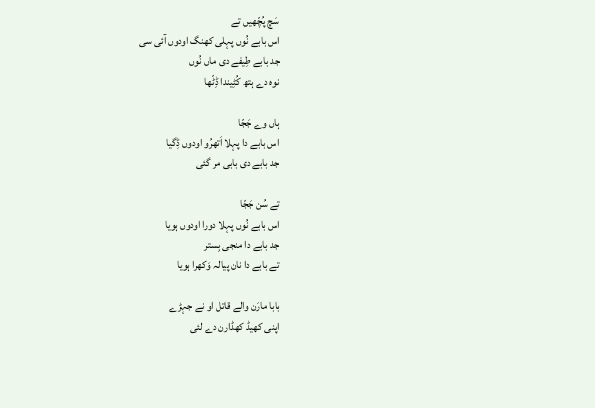سَچ پُچّھیں تے
اس بابے نُوں پہلی کھنگ اودوں آئی سی
جد بابے طِیفے دی ماں نُوں
نوہ دے ہتھ کُٹِیندا ڈِٹّھا

ہاں وے جَجّا
اس بابے دا پہلا اَتھرُو اودوں ڈِگیا
جد بابے دی بابی مر گئی

تے سُن جَجّا
اس بابے نُوں پہلا دورا اودوں ہویا
جد بابے دا منجی بِستر
تے بابے دا نان پیالہ وَکھرا ہویا

بابا مارَن والے قاتل او نے جہڑے
اپنی کھیڈ کھڈارن دے لئی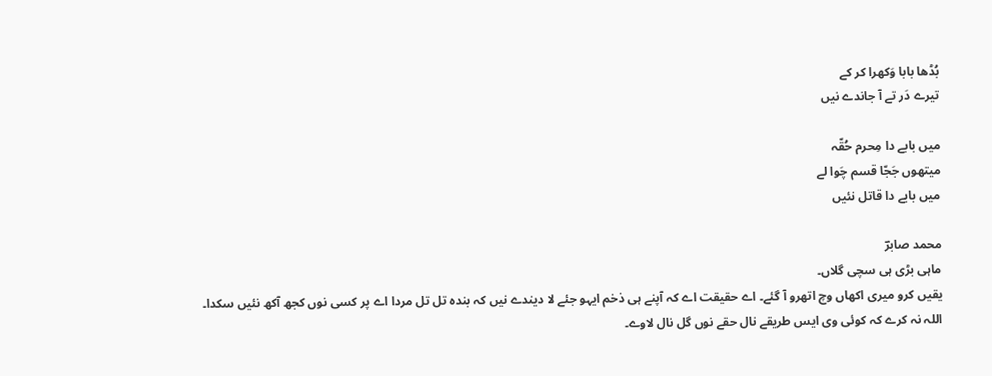بُڈھا بابا وَکھرا کر کے
تیرے دَر تے آ جاندے نیں

میں بابے دا مِحرم حُقّہ
میتھوں جَجّا قسم چَوا لے
میں بابے دا قاتل نئیں

محمد صابرؔ
ماہی بڑی ہی سچی گلاں۔
یقیں کرو میری اکھاں وچ اتھرو آ گئے۔ اے حقیقت اے کہ آپنے ہی ذخم ایہو جئے لا دیندے نیں کہ بندہ تل تل مردا اے پر کسی نوں کجھ آکھ نئیں سکدا۔
اللہ نہ کرے کہ کوئی وی ایس طریقے نال حقے نوں گل نال لاوے۔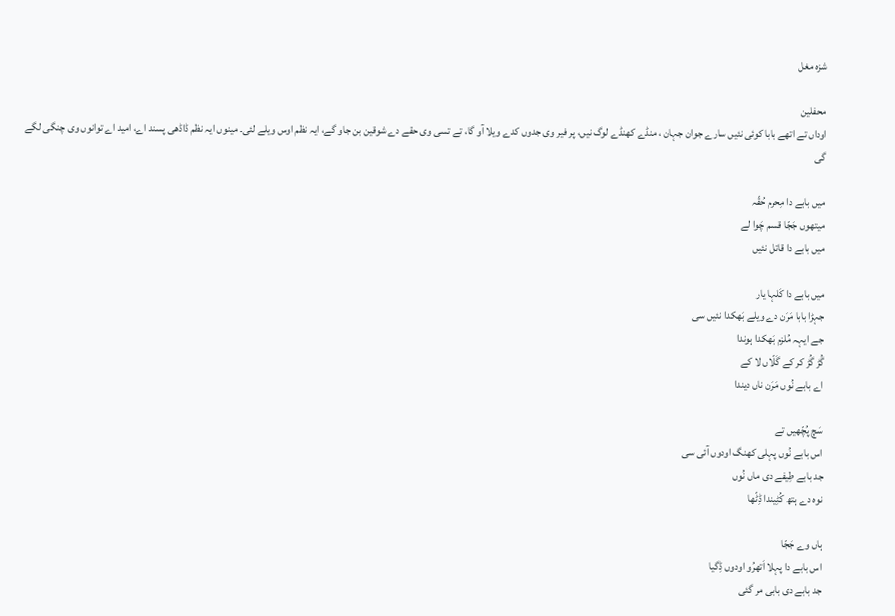شزہ مغل

محفلین
اوداں تے اتھے بابا کوئی نئیں سارے جوان جہان ، منڈے کھنڈے لوگ نیں، پر فیر وی جدوں کدے ویلا آو گا، تے تسی وی حقے دے شوقین بن جاو گے، ایہ نظم اوس ویلے لئی۔ مینوں ایہ نظم ڈاڈھی پسند اے، امید اے توانوں وی چنگی لگے گی

میں بابے دا مِحرم حُقّہ
میتھوں جَجّا قسم چَوا لے
میں بابے دا قاتل نئیں

میں بابے دا کَلہا یار
جہڑا بابا مَرَن دے ویلے بَھکدا نئیں سی
جے ایہہ مُلزم بَھکدا ہوندا
گُڑ گُڑ کر کے گَلّاں لا کے
اے بابے نُوں مَرَن ناں دیندا

سَچ پُچّھیں تے
اس بابے نُوں پہلی کھنگ اودوں آئی سی
جد بابے طِیفے دی ماں نُوں
نوہ دے ہتھ کُٹِیندا ڈِٹّھا

ہاں وے جَجّا
اس بابے دا پہلا اَتھرُو اودوں ڈِگیا
جد بابے دی بابی مر گئی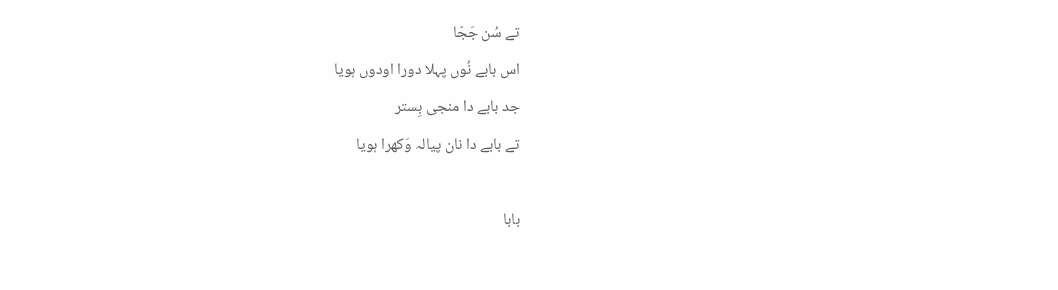تے سُن جَجّا
اس بابے نُوں پہلا دورا اودوں ہویا
جد بابے دا منجی بِستر
تے بابے دا نان پیالہ وَکھرا ہویا

بابا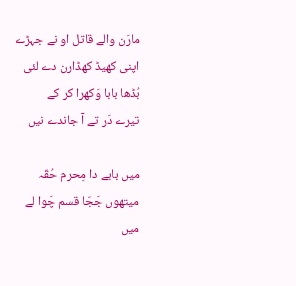مارَن والے قاتل او نے جہڑے
اپنی کھیڈ کھڈارن دے لئی
بُڈھا بابا وَکھرا کر کے
تیرے دَر تے آ جاندے نیں

میں بابے دا مِحرم حُقّہ
میتھوں جَجّا قسم چَوا لے
میں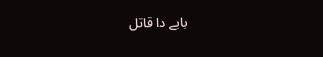بابے دا قاتل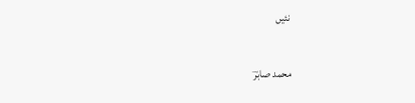نئیں

محمد صابرؔ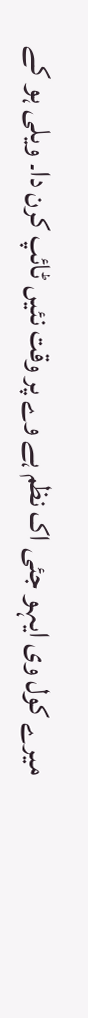میرے کول وی ایہو جئی اک نظم ہے وے پر وقت نئیں ٹائپ کرن دا۔ ویلی ہو کے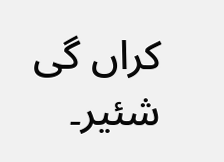کراں گی شئیر۔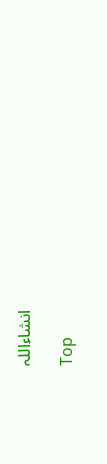انشاءاللہ

Top